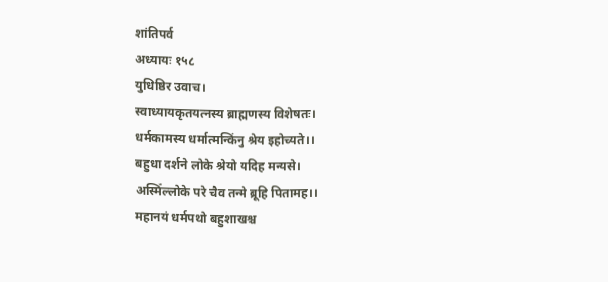शांतिपर्व
अध्यायः १५८
युधिष्ठिर उवाच।
स्वाध्यायकृतयत्नस्य ब्राह्मणस्य विशेषतः।
धर्मकामस्य धर्मात्मन्किंनु श्रेय इहोच्यते।।
बहुधा दर्शने लोके श्रेयो यदिह मन्यसे।
अस्मिँल्लोके परे चैव तन्मे ब्रूहि पितामह।।
महानयं धर्मपथो बहुशाखश्च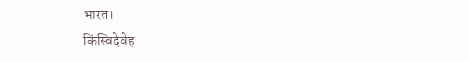भारत।
किंस्विदेवेह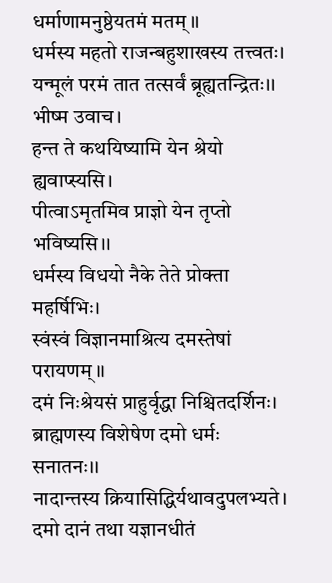धर्माणामनुष्ठेयतमं मतम्।।
धर्मस्य महतो राजन्बहुशाखस्य तत्त्वतः।
यन्मूलं परमं तात तत्सर्वं ब्रूह्यतन्द्रितः।।
भीष्म उवाच।
हन्त ते कथयिष्यामि येन श्रेयो ह्यवाप्स्यसि।
पीत्वाऽमृतमिव प्राज्ञो येन तृप्तो भविष्यसि।।
धर्मस्य विधयो नैके तेते प्रोक्ता महर्षिभिः।
स्वंस्वं विज्ञानमाश्रित्य दमस्तेषां परायणम्।।
दमं निःश्रेयसं प्राहुर्वृद्धा निश्चितदर्शिनः।
ब्राह्मणस्य विशेषेण दमो धर्मः सनातनः।।
नादान्तस्य क्रियासिद्धिर्यथावदुपलभ्यते।
दमो दानं तथा यज्ञानधीतं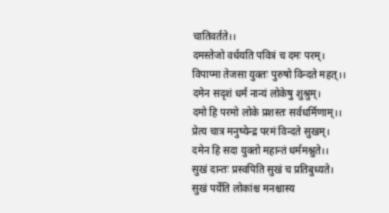चातिवर्तते।।
दमस्तेजो वर्धयति पवित्रं च दमः परम्।
विपाप्मा तेजसा युक्तः पुरुषो विन्दते महत्।।
दमेन सदृशं धर्मं नान्यं लोकेषु शुश्रुम्।
दमो हि परमो लोके प्रशस्तः सर्वधर्मिणाम्।।
प्रेत्य चात्र मनुष्येन्द्र परमं विन्दते सुखम्।
दमेन हि सदा युक्तो महान्तं धर्ममश्नुते।।
सुखं दान्तः प्रस्वपिति सुखं च प्रतिबुध्यते।
सुखं पर्येति लोकांश्च मनश्चास्य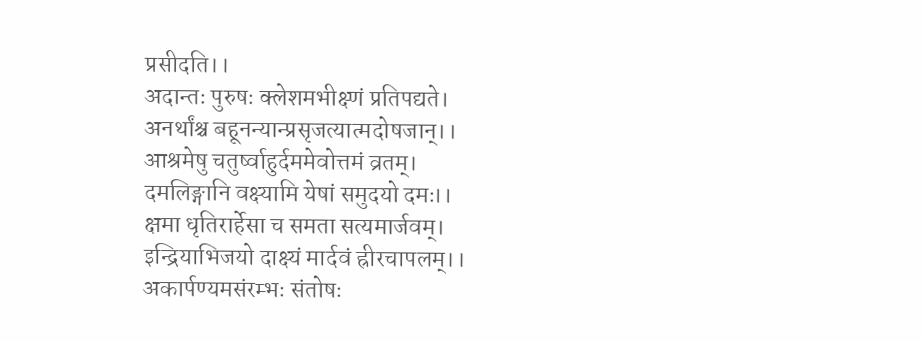प्रसीदति।।
अदान्तः पुरुषः क्लेशमभीक्ष्णं प्रतिपद्यते।
अनर्थांश्च बहूनन्यान्प्रसृजत्यात्मदोषजान्।।
आश्रमेषु चतुर्ष्वाहुर्दममेवोत्तमं व्रतम्।
दमलिङ्गानि वक्ष्यामि येषां समुदयो दमः।।
क्षमा धृतिरार्हेसा च समता सत्यमार्जवम्।
इन्द्रियाभिजयो दाक्ष्यं मार्दवं ह्रीरचापलम्।।
अकार्पण्यमसंरम्भः संतोषः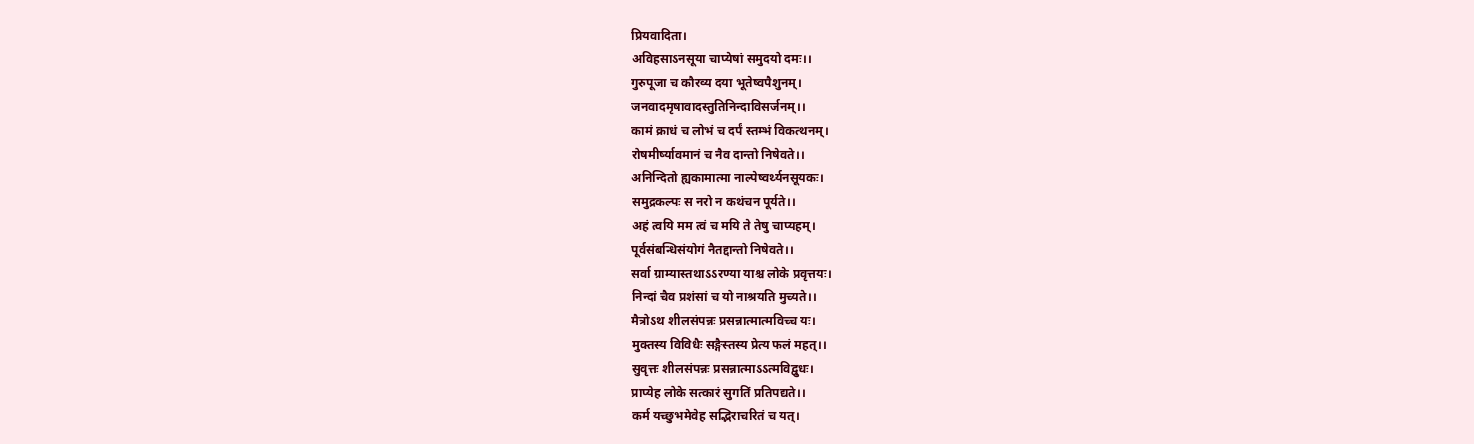प्रियवादिता।
अविहसाऽनसूया चाप्येषां समुदयो दमः।।
गुरुपूजा च कौरव्य दया भूतेष्वपैशुनम्।
जनवादमृषावादस्तुतिनिन्दाविसर्जनम्।।
कामं क्राधं च लोभं च दर्पं स्तम्भं विकत्थनम्।
रोषमीर्ष्यावमानं च नैव दान्तो निषेवते।।
अनिन्दितो ह्यकामात्मा नाल्पेष्वर्थ्यनसूयकः।
समुद्रकल्पः स नरो न कथंचन पूर्यते।।
अहं त्वयि मम त्वं च मयि ते तेषु चाप्यहम्।
पूर्वसंबन्धिसंयोगं नैतद्दान्तो निषेवते।।
सर्वा ग्राम्यास्तथाऽऽरण्या याश्च लोके प्रवृत्तयः।
निन्दां चैव प्रशंसां च यो नाश्रयति मुच्यते।।
मैत्रोऽथ शीलसंपन्नः प्रसन्नात्मात्मविच्च यः।
मुक्तस्य विविधैः सङ्गैस्तस्य प्रेत्य फलं महत्।।
सुवृत्तः शीलसंपन्नः प्रसन्नात्माऽऽत्मविद्वुधः।
प्राप्येह लोके सत्कारं सुगतिं प्रतिपद्यते।।
कर्म यच्छुभमेवेह सद्भिराचरितं च यत्।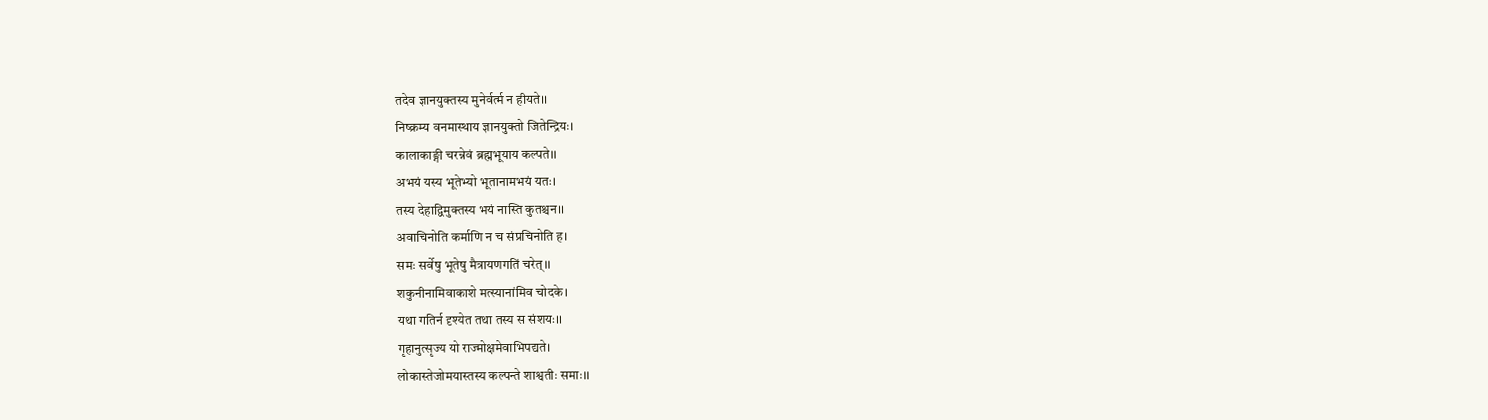तदेव ज्ञानयुक्तस्य मुनेर्वर्त्म न हीयते।।
निष्क्रम्य वनमास्थाय ज्ञानयुक्तो जितेन्द्रियः।
कालाकाङ्गी चरन्नेवं ब्रह्मभूयाय कल्पते।।
अभयं यस्य भूतेभ्यो भूतानामभयं यतः।
तस्य देहाद्विमुक्तस्य भयं नास्ति कुतश्चन।।
अवाचिनोति कर्माणि न च संप्रचिनोति ह।
समः सर्वेषु भूतेषु मैत्रायणगतिं चरेत्।।
शकुनीनामिवाकाशे मत्स्यानांमिव चोदके।
यथा गतिर्न दृश्येत तथा तस्य स संशयः।।
गृहानुत्सृज्य यो राज्मोक्षमेवाभिपद्यते।
लोकास्तेजोमयास्तस्य कल्पन्ते शाश्वतीः समाः।।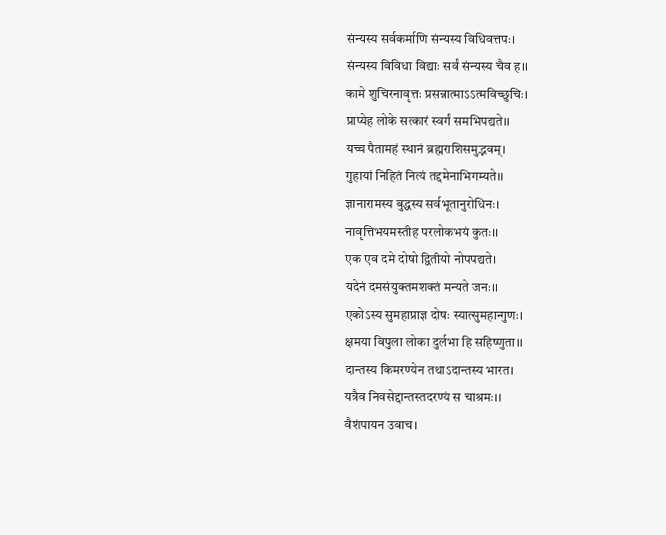संन्यस्य सर्वकर्माणि संन्यस्य विधिवत्तपः।
संन्यस्य विविधा विद्याः सर्वं संन्यस्य चैव ह।।
कामे शुचिरनावृत्तः प्रसन्नात्माऽऽत्मविच्छुचिः।
प्राप्येह लोके सत्कारं स्वर्गं समभिपद्यते।।
यच्च पैतामहं स्थानं ब्रह्मराशिसमुद्भवम्।
गुहायां निहितं नित्यं तद्दमेनाभिगम्यते।।
ज्ञानारामस्य बुद्धस्य सर्वभूतानुरोधिनः।
नावृत्तिभयमस्तीह परलोकभयं कुतः।।
एक एव दमे दोषो द्वितीयो नोपपद्यते।
यदेनं दमसंयुक्तमशक्तं मन्यते जनः।।
एकोऽस्य सुमहाप्राज्ञ दोषः स्यात्सुमहान्गुणः।
क्षमया विपुला लोका दुर्लभा हि सहिष्णुता।।
दान्तस्य किमरण्येन तथाऽदान्तस्य भारत।
यत्रैव निवसेद्दान्तस्तदरण्यं स चाश्रमः।।
वैशंपायन उवाच।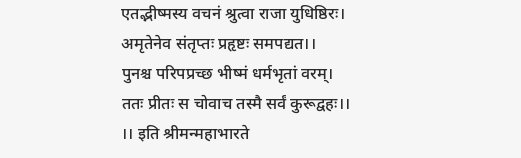एतद्भीष्मस्य वचनं श्रुत्वा राजा युधिष्ठिरः।
अमृतेनेव संतृप्तः प्रहृष्टः समपद्यत।।
पुनश्च परिपप्रच्छ भीष्मं धर्मभृतां वरम्।
ततः प्रीतः स चोवाच तस्मै सर्वं कुरूद्वहः।।
।। इति श्रीमन्महाभारते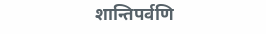शान्तिपर्वणि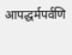आपद्धर्मपर्वणि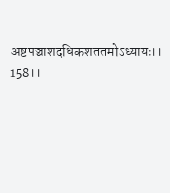अष्टपञ्चाशदधिकशततमोऽध्यायः।। 158।।